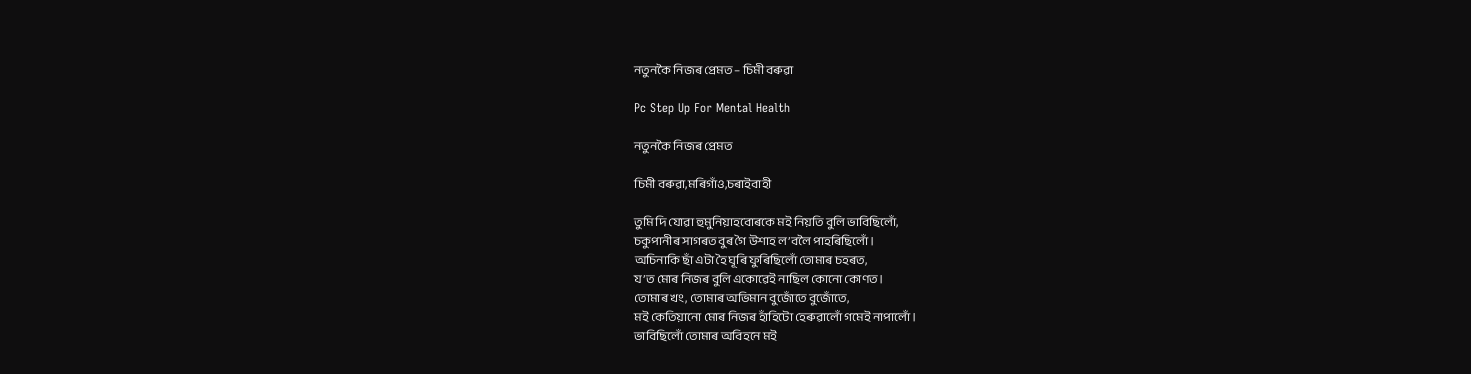নতুনকৈ নিজৰ প্ৰেমত – চিমী বৰুৱা

Pc Step Up For Mental Health

নতুনকৈ নিজৰ প্ৰেমত

চিমী বৰুৱা,মৰিগাঁও,চৰাইবাহী

তুমি দি যোৱা হুমুনিয়াহবোৰকে মই নিয়তি বুলি ভাবিছিলোঁ,
চকুপানীৰ সাগৰত বুৰ গৈ উশাহ ল’বলৈ পাহৰিছিলোঁ।
অচিনাকি ছাঁ এটা হৈ ঘূৰি ফুৰিছিলোঁ তোমাৰ চহৰত,
য’ত মোৰ নিজৰ বুলি একোৱেই নাছিল কোনো কোণত।
তোমাৰ খং, তোমাৰ অভিমান বুজোঁতে বুজোঁতে,
মই কেতিয়ানো মোৰ নিজৰ হাঁহিটো হেৰুৱালোঁ গমেই নাপালোঁ।
ভাবিছিলোঁ তোমাৰ অবিহনে মই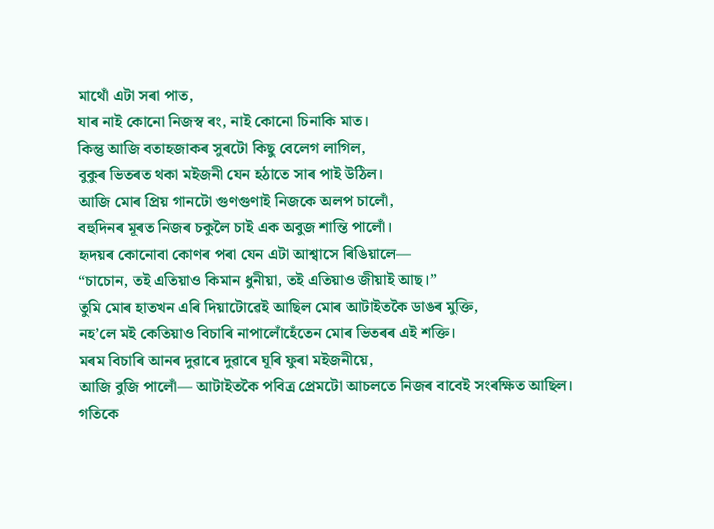মাথোঁ এটা সৰা পাত,
যাৰ নাই কোনো নিজস্ব ৰং, নাই কোনো চিনাকি মাত।
কিন্তু আজি বতাহজাকৰ সুৰটো কিছু বেলেগ লাগিল,
বুকুৰ ভিতৰত থকা মইজনী যেন হঠাতে সাৰ পাই উঠিল।
আজি মোৰ প্ৰিয় গানটো গুণগুণাই নিজকে অলপ চালোঁ,
বহুদিনৰ মূৰত নিজৰ চকুলৈ চাই এক অবুজ শান্তি পালোঁ।
হৃদয়ৰ কোনোবা কোণৰ পৰা যেন এটা আশ্বাসে ৰিঙিয়ালে—
“চাচোন, তই এতিয়াও কিমান ধুনীয়া, তই এতিয়াও জীয়াই আছ।”
তুমি মোৰ হাতখন এৰি দিয়াটোৱেই আছিল মোৰ আটাইতকৈ ডাঙৰ মুক্তি,
নহ’লে মই কেতিয়াও বিচাৰি নাপালোঁহেঁতেন মোৰ ভিতৰৰ এই শক্তি।
মৰম বিচাৰি আনৰ দুৱাৰে দুৱাৰে ঘূৰি ফুৰা মইজনীয়ে,
আজি বুজি পালোঁ— আটাইতকৈ পবিত্ৰ প্ৰেমটো আচলতে নিজৰ বাবেই সংৰক্ষিত আছিল।
গতিকে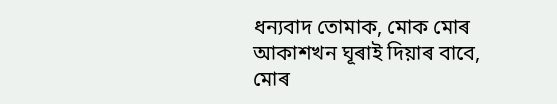ধন্যবাদ তোমাক, মোক মোৰ আকাশখন ঘূৰাই দিয়াৰ বাবে,
মোৰ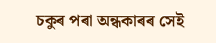চকুৰ পৰা অন্ধকাৰৰ সেই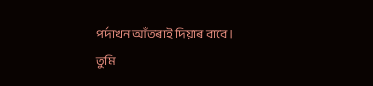পৰ্দাখন আঁতৰাই দিয়াৰ বাবে।
তুমি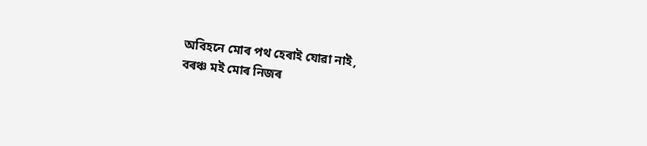অবিহনে মোৰ পথ হেৰাই যোৱা নাই,
বৰঞ্চ মই মোৰ নিজৰ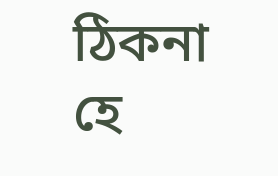ঠিকনা হে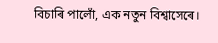বিচাৰি পালোঁ, এক নতুন বিশ্বাসেৰে।